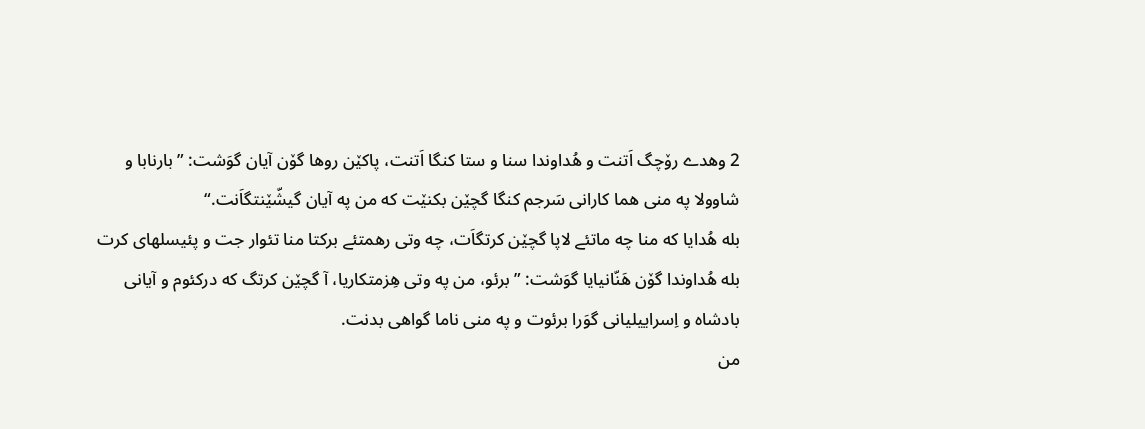2 وهدے رۆچگ اَتنت و هُداوندا سنا و ستا کنگا اَتنت، پاکێن روها گۆن آیان گوَشت: ”بارنابا و شاوولا په منی هما کارانی سَرجم کنگا گچێن بکنێت که من په آیان گیشّێنتگاَنت.“
بله هُدایا که منا چه ماتئے لاپا گچێن کرتگاَت، چه وتی رهمتئے برکتا منا تئوار جت و پئیسلهای کرت
بله هُداوندا گۆن هَنّانیایا گوَشت: ”برئو، من په وتی هِزمتکاریا، آ گچێن کرتگ که درکئوم و آیانی بادشاه و اِسراییلیانی گوَرا برئوت و په منی ناما گواهی بدنت.
من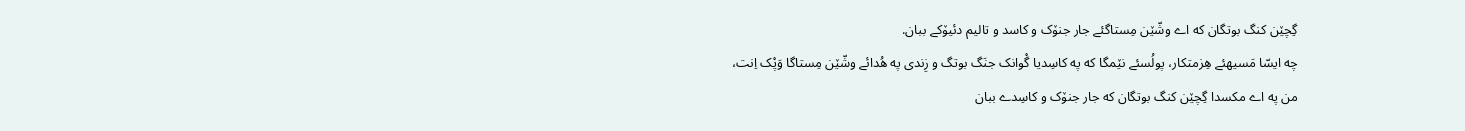گِچێن کنگ بوتگان که اے وشّێن مِستاگئے جار جنۆک و کاسد و تالیم دئیۆکے ببان.
چه ایسّا مَسیهئے هِزمتکار، پولُسئے نێمگا که په کاسِدیا گْوانک جنَگ بوتگ و زِندی په هُدائے وشّێن مِستاگا وَپْک اِنت،
من په اے مکسدا گِچێن کنگ بوتگان که جار جنۆک و کاسِدے ببان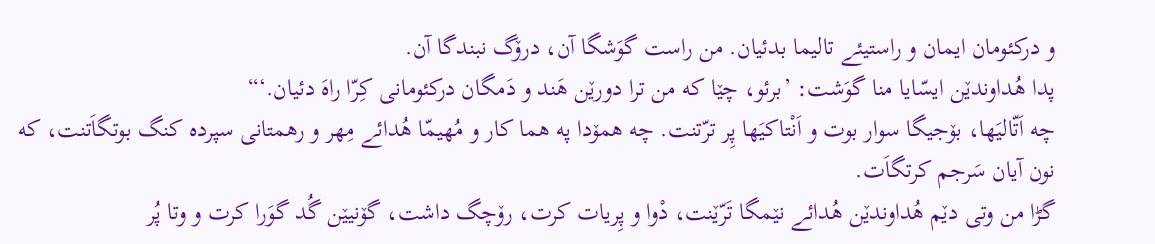و درکئومان ایمان و راستیئے تالیما بدئیان. من راست گوَشگا آن، درۆگ نبندگا آن.
پدا هُداوندێن ایسّایا منا گوَشت: ’برئو، چێا که من ترا دورێن هَند و دَمگان درکئومانی کِرّا راهَ دئیان.‘“
چه اَتّالیَها، بۆجیگا سوار بوت و اَنْتاکیَها پِر ترّتنت. چه همۆدا په هما کار و مُهیمّا هُدائے مِهر و رهمتانی سپرده کنگ بوتگاَتنت، که نون آیان سَرجم کرتگاَت.
گڑا من وتی دێم هُداوندێن هُدائے نێمگا تَرّێنت، دْوا و پِریات کرت، رۆچگ داشت، گۆنیێن گُد گوَرا کرت و وتا پُر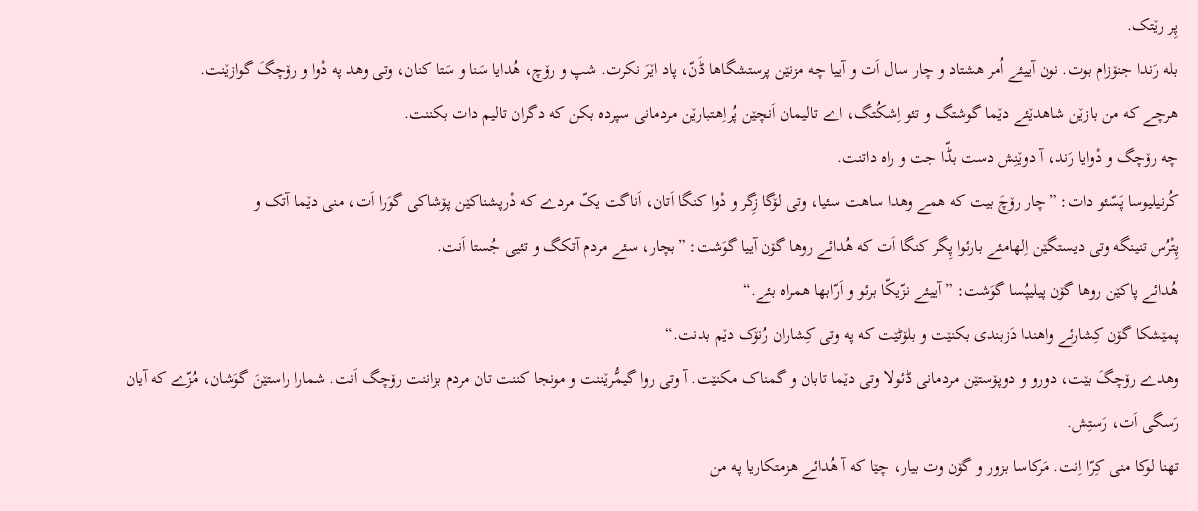پِر رێتک.
بله رَندا جنۆزام بوت. نون آییئے اُمر هشتاد و چار سال اَت و آییا چه مزنێن پرستشگاها ڈَنّ، پاد اێرَ نکرت. شپ و رۆچ، هُدایا سَنا و سَتا کنان، وتی وهد په دْوا و رۆچگَ گوازێنت.
هرچے که من بازێن شاهدێئے دێما گوشتگ و تئو اِشکُتگ، اے تالیمان اَنچێن پُراِهتبارێن مردمانی سپرده بکن که دگران تالیم دات بکننت.
چه رۆچگ و دْوایا رَند، آ دوێنِش دست بڈّا جت و راه داتنت.
کُرنیلیوسا پَسّئو دات: ”چار رۆچَ بیت که همے وهدا ساهت سئیا، وتی لۆگا زِگر و دْوا کنگا اَتان، اَناگت یکّ مردے که دْرپشناکێن پۆشاکی گوَرا اَت، منی دێما آتک و
پِتْرُس تنینگه وتی دیستگێن اِلهامئے بارئوا پِگر کنگا اَت که هُدائے روها گۆن آییا گوَشت: ”بچار، سئے مردم آتکگ و تئیی جُستا اَنت.
هُدائے پاکێن روها گۆن پیلیپُسا گوَشت: ”آییئے نزّیکّا برئو و اَرّابها همراه بئے.“
پمێشکا گۆن کِشارئے واهندا دَزبندی بکنێت و بلۆٹێت که په وتی کِشاران رُنۆک دێم بدنت.“
وهدے رۆچگَ بێت، دورو و دوپۆستێن مردمانی ڈئولا وتی دێما تابان و گمناک مکنێت. آ وتی روا گیمُّرێننت و مونجا کننت تان مردم بزاننت رۆچگ اَنت. شمارا راستێنَ گوَشان، مُزّے که آیان رَسگی اَت، رَستِش.
تهنا لوکا منی کِرّا اِنت. مَرکاسا بزور و گۆن وت بیار، چێا که آ هُدائے هزمتکاریا په من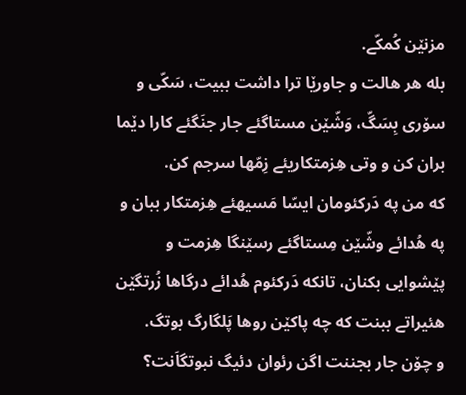مزنێن کُمکّے.
بله هر هالت و جاورێا ترا داشت ببیت، سَکّی و سۆری بِسَگّ، وَشّێن مستاگئے جار جنَگئے کارا دێما بران کن و وتی هِزمتکاریئے زِمّها سرجم کن.
که من په دَرکئومان ایسّا مَسیهئے هِزمتکار ببان و په هُدائے وشّێن مِستاگئے رسێنگا هِزمت و پێشوایی بکنان، تانکه دَرکئوم هُدائے درگاها زُرتگێن هئیراتے ببنت که چه پاکێن روها پَلگارگ بوتگ.
و چۆن جار بجننت اگن رئوان دئیگ نبوتگاَنت؟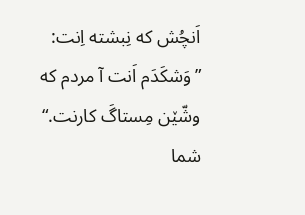اَنچُش که نِبشته اِنت: ”وَشکَدَم اَنت آ مردم که وشّێن مِستاگَ کارنت.“
شما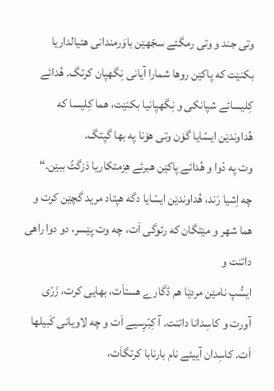وتی جند و وتی رمگئے سجّهێن باوَرمندانی هئیالداریا بکنێت که پاکێن روها شمارا آیانی نِگهپان کرتگ. هُدائے کِلیسائے شپانکی و نِگهپانیا بکنێت، هما کِلیسا که هُداوندێن ایسّایا گۆن وتی هۆنا په بها گپتگ.
وت په دْوا و هُدائے پاکێن هبرئے هِزمتکاریا دَزگٹّ ببێن.“
چه اِشیا رَند، هُداوندێن ایسّایا دگه هپتاد مرید گچێن کرت و هما شهر و مێتگان که رئوگی اَت، چه وت پێسر، دو دوا راهی داتنت و
ایسُّپ نامێن مردێا هم ڈگارے هستاَت، بهایی کرت، زَرّی آورت و کاسِدانا داتنت. آ کِبْرِسیے اَت و چه لاویانی کَبیلها اَت. کاسِدان آییئے نام بارنابا کرتگاَت،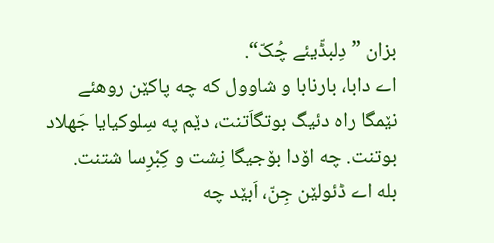بزان ”دِلبڈّیئے چُکّ“.
اے دابا، بارنابا و شاوول که چه پاکێن روهئے نێمگا راه دئیگ بوتگاَتنت، دێم په سِلوکیایا جَهلاد بوتنت. چه اۆدا بۆجیگا نِشت و کِبْرِسا شتنت.
بله اے ڈئولێن جِنّ، اَبێد چه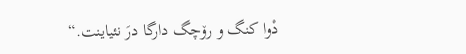دْوا کنگ و رۆچگ دارگا درَ نئیاینت.“